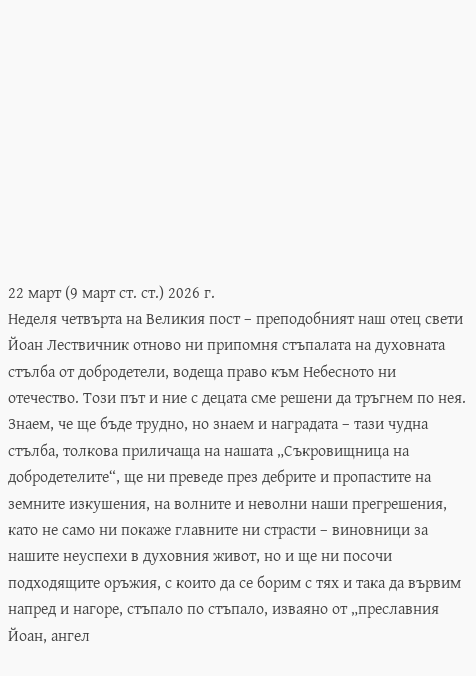22 март (9 март ст. ст.) 2026 г.
Неделя четвърта на Великия пост – преподобният наш отец свети Йоан Лествичник отново ни припомня стъпалата на духовната стълба от добродетели, водеща право към Небесното ни отечество. Този път и ние с децата сме решени да тръгнем по нея. Знаем, че ще бъде трудно, но знаем и наградата – тази чудна стълба, толкова приличаща на нашата „Съкровищница на добродетелите“, ще ни преведе през дебрите и пропастите на земните изкушения, на волните и неволни наши прегрешения, като не само ни покаже главните ни страсти – виновници за нашите неуспехи в духовния живот, но и ще ни посочи подходящите оръжия, с които да се борим с тях и така да вървим напред и нагоре, стъпало по стъпало, изваяно от „преславния Йоан, ангел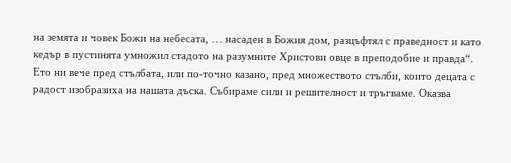на земята и човек Божи на небесата, … насаден в Божия дом, разцъфтял с праведност и като кедър в пустинята умножил стадото на разумните Христови овце в преподобие и правда“.
Ето ни вече пред стълбата, или по-точно казано, пред множеството стълби, които децата с радост изобразиха на нашата дъска. Събираме сили и решителност и тръгваме. Оказва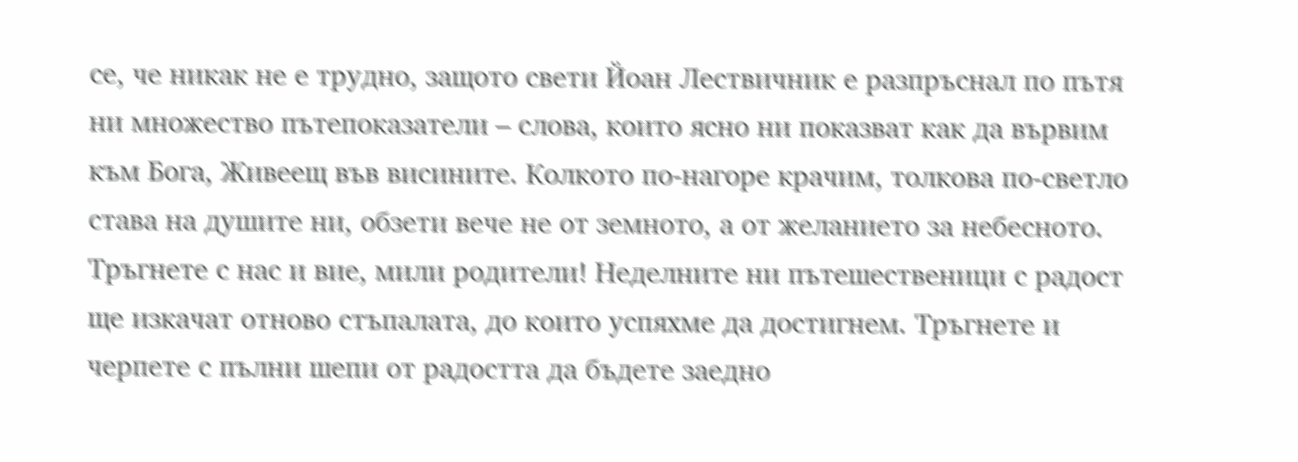се, че никак не е трудно, защото свети Йоан Лествичник е разпръснал по пътя ни множество пътепоказатели – слова, които ясно ни показват как да вървим към Бога, Живеещ във висините. Колкото по-нагоре крачим, толкова по-светло става на душите ни, обзети вече не от земното, а от желанието за небесното.
Тръгнете с нас и вие, мили родители! Неделните ни пътешественици с радост ще изкачат отново стъпалата, до които успяхме да достигнем. Тръгнете и черпете с пълни шепи от радостта да бъдете заедно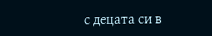с децата си в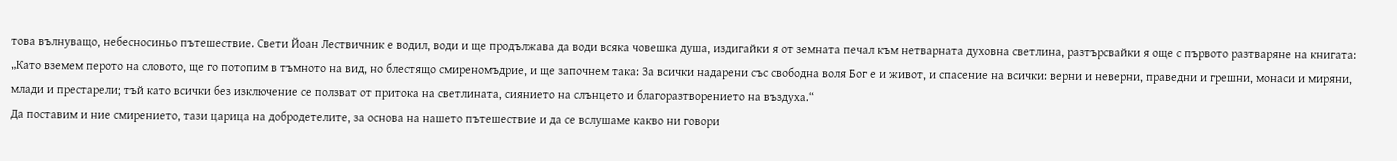това вълнуващо, небесносиньо пътешествие. Свети Йоан Лествичник е водил, води и ще продължава да води всяка човешка душа, издигайки я от земната печал към нетварната духовна светлина, разтърсвайки я още с първото разтваряне на книгата:
„Като вземем перото на словото, ще го потопим в тъмното на вид, но блестящо смиреномъдрие, и ще започнем така: За всички надарени със свободна воля Бог е и живот, и спасение на всички: верни и неверни, праведни и грешни, монаси и миряни, млади и престарели; тъй като всички без изключение се ползват от притока на светлината, сиянието на слънцето и благоразтворението на въздуха.“
Да поставим и ние смирението, тази царица на добродетелите, за основа на нашето пътешествие и да се вслушаме какво ни говори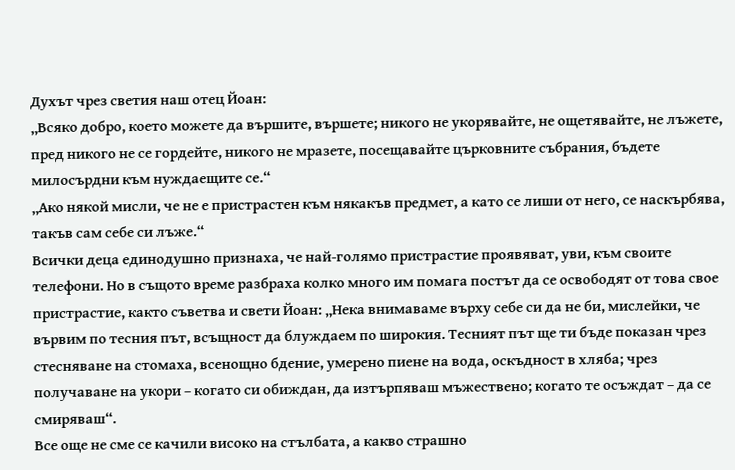Духът чрез светия наш отец Йоан:
„Всяко добро, което можете да вършите, вършете; никого не укорявайте, не ощетявайте, не лъжете, пред никого не се гордейте, никого не мразете, посещавайте църковните събрания, бъдете милосърдни към нуждаещите се.“
„Ако някой мисли, че не е пристрастен към някакъв предмет, а като се лиши от него, се наскърбява, такъв сам себе си лъже.“
Всички деца единодушно признаха, че най-голямо пристрастие проявяват, уви, към своите телефони. Но в същото време разбраха колко много им помага постът да се освободят от това свое пристрастие, както съветва и свети Йоан: „Нека внимаваме върху себе си да не би, мислейки, че вървим по тесния път, всъщност да блуждаем по широкия. Тесният път ще ти бъде показан чрез стесняване на стомаха, всенощно бдение, умерено пиене на вода, оскъдност в хляба; чрез получаване на укори – когато си обиждан, да изтърпяваш мъжествено; когато те осъждат – да се смиряваш“.
Все още не сме се качили високо на стълбата, а какво страшно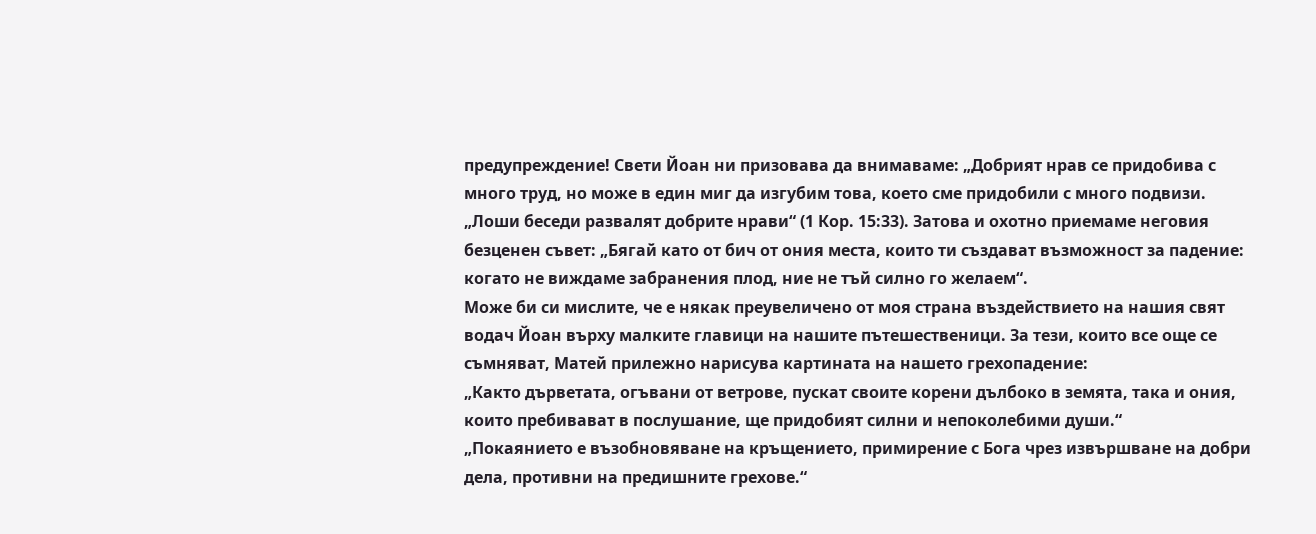предупреждение! Свети Йоан ни призовава да внимаваме: „Добрият нрав се придобива с много труд, но може в един миг да изгубим това, което сме придобили с много подвизи. „Лоши беседи развалят добрите нрави“ (1 Кор. 15:33). Затова и охотно приемаме неговия безценен съвет: „Бягай като от бич от ония места, които ти създават възможност за падение: когато не виждаме забранения плод, ние не тъй силно го желаем“.
Може би си мислите, че е някак преувеличено от моя страна въздействието на нашия свят водач Йоан върху малките главици на нашите пътешественици. За тези, които все още се съмняват, Матей прилежно нарисува картината на нашето грехопадение:
„Както дърветата, огъвани от ветрове, пускат своите корени дълбоко в земята, така и ония, които пребивават в послушание, ще придобият силни и непоколебими души.“
„Покаянието е възобновяване на кръщението, примирение с Бога чрез извършване на добри дела, противни на предишните грехове.“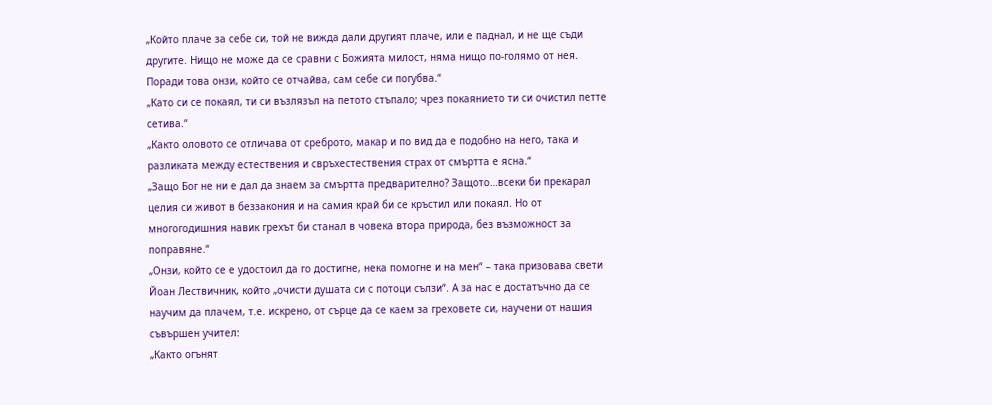„Който плаче за себе си, той не вижда дали другият плаче, или е паднал, и не ще съди другите. Нищо не може да се сравни с Божията милост, няма нищо по-голямо от нея. Поради това онзи, който се отчайва, сам себе си погубва.“
„Като си се покаял, ти си възлязъл на петото стъпало; чрез покаянието ти си очистил петте сетива.“
„Както оловото се отличава от среброто, макар и по вид да е подобно на него, така и разликата между естествения и свръхестествения страх от смъртта е ясна.“
„Защо Бог не ни е дал да знаем за смъртта предварително? Защото…всеки би прекарал целия си живот в беззакония и на самия край би се кръстил или покаял. Но от многогодишния навик грехът би станал в човека втора природа, без възможност за поправяне.“
„Онзи, който се е удостоил да го достигне, нека помогне и на мен“ – така призовава свети Йоан Лествичник, който „очисти душата си с потоци сълзи“. А за нас е достатъчно да се научим да плачем, т.е. искрено, от сърце да се каем за греховете си, научени от нашия съвършен учител:
„Както огънят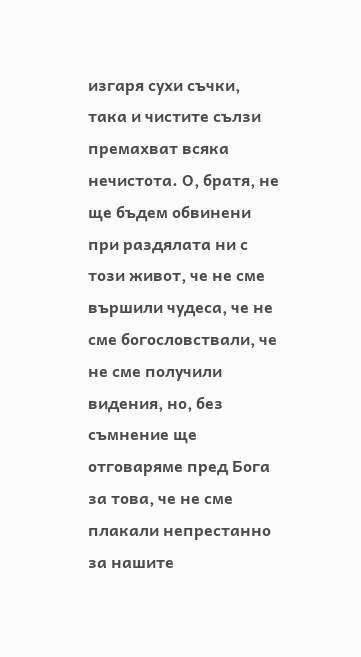изгаря сухи съчки, така и чистите сълзи премахват всяка нечистота. О, братя, не ще бъдем обвинени при раздялата ни с този живот, че не сме вършили чудеса, че не сме богословствали, че не сме получили видения, но, без съмнение ще отговаряме пред Бога за това, че не сме плакали непрестанно за нашите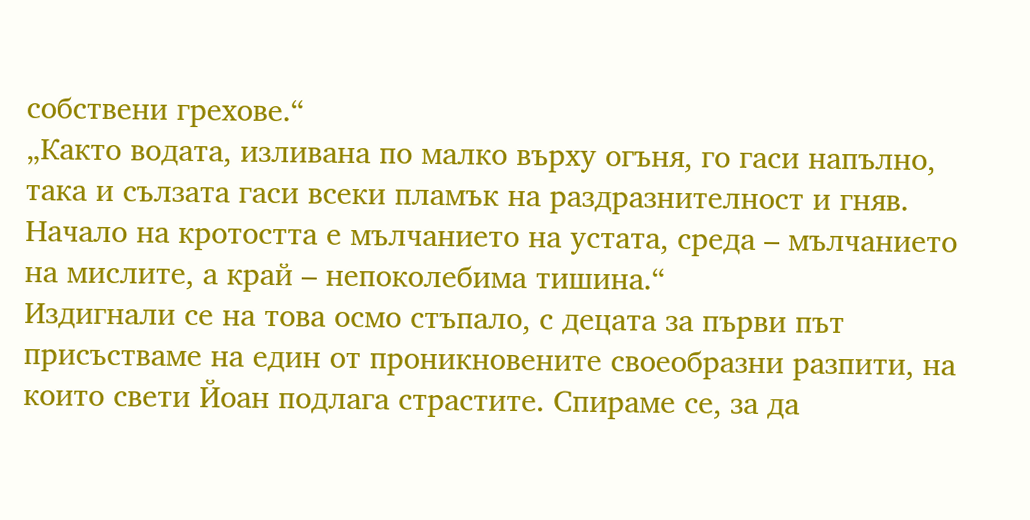собствени грехове.“
„Както водата, изливана по малко върху огъня, го гаси напълно, така и сълзата гаси всеки пламък на раздразнителност и гняв. Начало на кротостта е мълчанието на устата, среда – мълчанието на мислите, а край – непоколебима тишина.“
Издигнали се на това осмо стъпало, с децата за първи път присъстваме на един от проникновените своеобразни разпити, на които свети Йоан подлага страстите. Спираме се, за да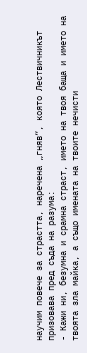научим повече за страстта, наречена „гняв“, която Лествичникът призовава пред съда на разума:
- Кажи ни, безумна и срамна страст, името на твоя баща и името на твоята зла майка, а също имената на твоите нечисти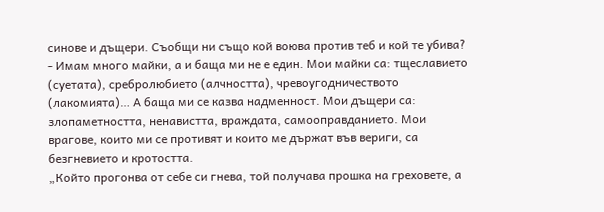синове и дъщери. Съобщи ни също кой воюва против теб и кой те убива?
- Имам много майки, а и баща ми не е един. Мои майки са: тщеславието (суетата), сребролюбието (алчността), чревоугодничеството (лакомията)… А баща ми се казва надменност. Мои дъщери са: злопаметността, ненавистта, враждата, самооправданието. Мои врагове, които ми се противят и които ме държат във вериги, са безгневието и кротостта.
„Който прогонва от себе си гнева, той получава прошка на греховете, а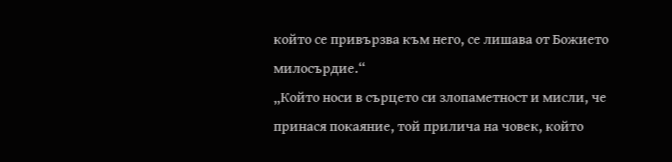който се привързва към него, се лишава от Божието милосърдие.“
„Който носи в сърцето си злопаметност и мисли, че принася покаяние, той прилича на човек, който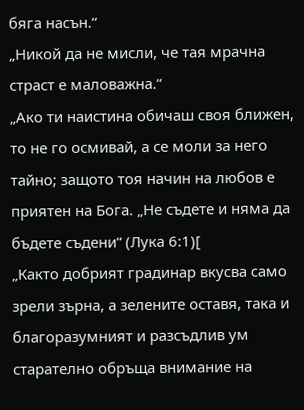бяга насън.“
„Никой да не мисли, че тая мрачна страст е маловажна.“
„Ако ти наистина обичаш своя ближен, то не го осмивай, а се моли за него тайно; защото тоя начин на любов е приятен на Бога. „Не съдете и няма да бъдете съдени“ (Лука 6:1)[
„Както добрият градинар вкусва само зрели зърна, а зелените оставя, така и благоразумният и разсъдлив ум старателно обръща внимание на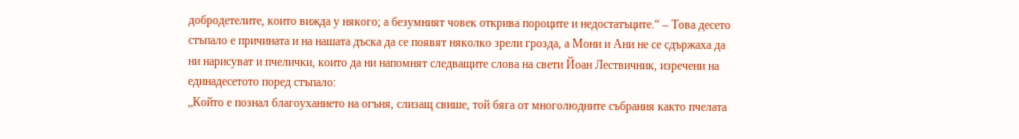добродетелите, които вижда у някого; а безумният човек открива пороците и недостатъците.“ – Това десето стъпало е причината и на нашата дъска да се появят няколко зрели грозда, а Мони и Ани не се сдържаха да ни нарисуват и пчелички, които да ни напомнят следващите слова на свети Йоан Лествичник, изречени на единадесетото поред стъпало:
„Който е познал благоуханието на огъня, слизащ свише, той бяга от многолюдните събрания както пчелата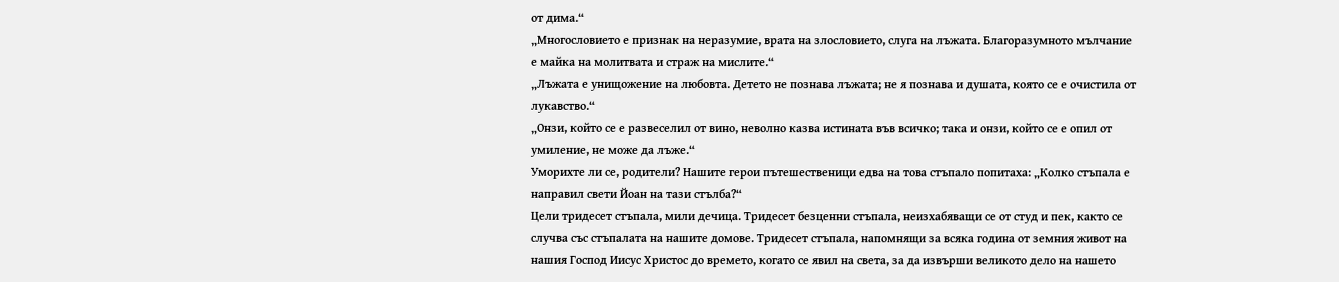от дима.“
„Многословието е признак на неразумие, врата на злословието, слуга на лъжата. Благоразумното мълчание е майка на молитвата и страж на мислите.“
„Лъжата е унищожение на любовта. Детето не познава лъжата; не я познава и душата, която се е очистила от лукавство.“
„Онзи, който се е развеселил от вино, неволно казва истината във всичко; така и онзи, който се е опил от умиление, не може да лъже.“
Уморихте ли се, родители? Нашите герои пътешественици едва на това стъпало попитаха: „Колко стъпала е направил свети Йоан на тази стълба?“
Цели тридесет стъпала, мили дечица. Тридесет безценни стъпала, неизхабяващи се от студ и пек, както се случва със стъпалата на нашите домове. Тридесет стъпала, напомнящи за всяка година от земния живот на нашия Господ Иисус Христос до времето, когато се явил на света, за да извърши великото дело на нашето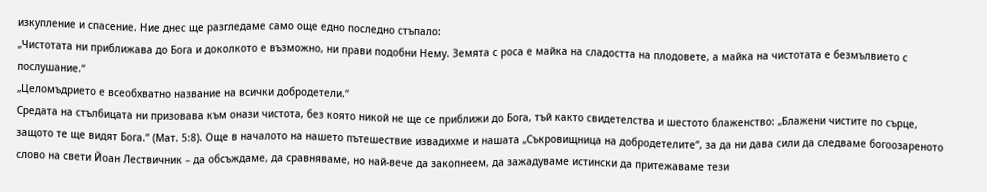изкупление и спасение. Ние днес ще разгледаме само още едно последно стъпало:
„Чистотата ни приближава до Бога и доколкото е възможно, ни прави подобни Нему. Земята с роса е майка на сладостта на плодовете, а майка на чистотата е безмълвието с послушание.“
„Целомъдрието е всеобхватно название на всички добродетели.“
Средата на стълбицата ни призовава към онази чистота, без която никой не ще се приближи до Бога, тъй както свидетелства и шестото блаженство: „Блажени чистите по сърце, защото те ще видят Бога.“ (Мат. 5:8). Още в началото на нашето пътешествие извадихме и нашата „Съкровищница на добродетелите“, за да ни дава сили да следваме богоозареното слово на свети Йоан Лествичник – да обсъждаме, да сравняваме, но най-вече да закопнеем, да зажадуваме истински да притежаваме тези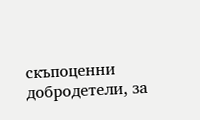скъпоценни добродетели, за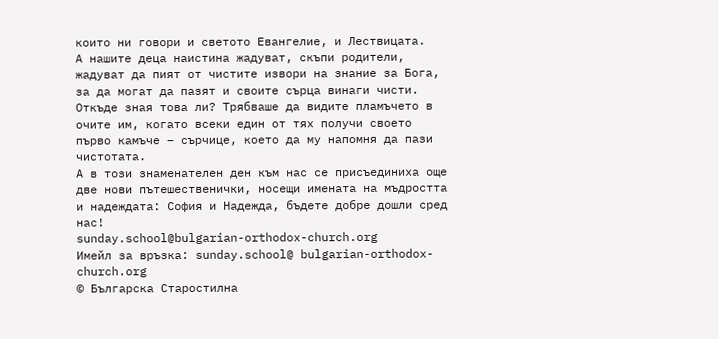които ни говори и светото Евангелие, и Лествицата.
А нашите деца наистина жадуват, скъпи родители, жадуват да пият от чистите извори на знание за Бога, за да могат да пазят и своите сърца винаги чисти. Откъде зная това ли? Трябваше да видите пламъчето в очите им, когато всеки един от тях получи своето първо камъче – сърчице, което да му напомня да пази чистотата.
А в този знаменателен ден към нас се присъединиха още две нови пътешественички, носещи имената на мъдростта и надеждата: София и Надежда, бъдете добре дошли сред нас!
sunday.school@bulgarian-orthodox-church.org
Имейл за връзка: sunday.school@ bulgarian-orthodox-church.org
© Българска Старостилна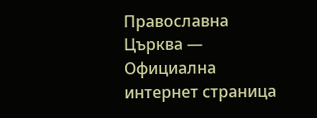Православна Църква — Официална интернет страница